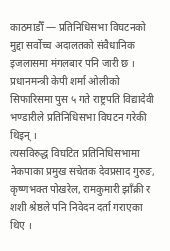काठमाडौँ — प्रतिनिधिसभा विघटनको मुद्दा सर्वोच्च अदालतको संवैधानिक इजलासमा मंगलबार पनि जारी छ । प्रधानमन्त्री केपी शर्मा ओलीको सिफारिसमा पुस ५ गते राष्ट्रपति विद्यादेवी भण्डारीले प्रतिनिधिसभा विघटन गरेकी थिइन् ।
त्यसविरुद्ध विघटित प्रतिनिधिसभामा नेकपाका प्रमुख सचेतक देवप्रसाद गुरुङ, कृष्णभक्त पोखरेल, रामकुमारी झाँक्री र शशी श्रेष्ठले पनि निवेदन दर्ता गराएका थिए ।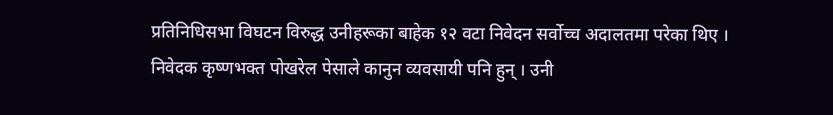प्रतिनिधिसभा विघटन विरुद्ध उनीहरूका बाहेक १२ वटा निवेदन सर्वोच्च अदालतमा परेका थिए ।
निवेदक कृष्णभक्त पोखरेल पेसाले कानुन व्यवसायी पनि हुन् । उनी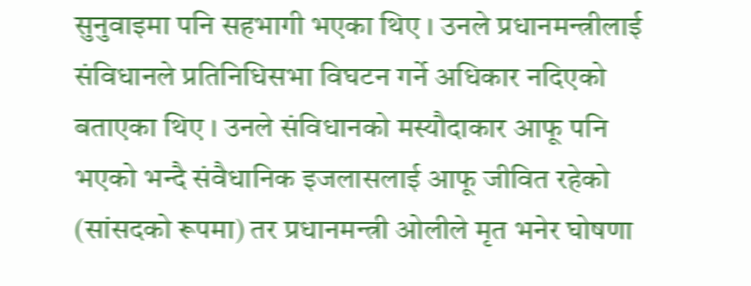सुनुवाइमा पनि सहभागी भएका थिए । उनले प्रधानमन्त्रीलाई संविधानले प्रतिनिधिसभा विघटन गर्ने अधिकार नदिएको बताएका थिए । उनले संविधानको मस्यौदाकार आफू पनि भएको भन्दै संवैधानिक इजलासलाई आफू जीवित रहेको (सांसदको रूपमा) तर प्रधानमन्त्री ओलीले मृत भनेर घोषणा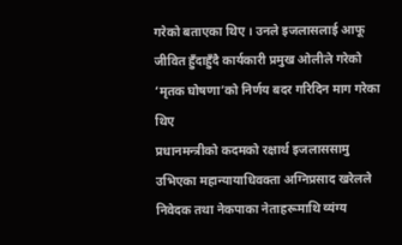गरेको बताएका थिए । उनले इजलासलाई आफू जीवित हुँदाहुँदै कार्यकारी प्रमुख ओलीले गरेको ‘मृतक घोषणा’को निर्णय बदर गरिदिन माग गरेका थिए
प्रधानमन्त्रीको कदमको रक्षार्थ इजलाससामु उभिएका महान्यायाधिवक्ता अग्निप्रसाद खरेलले निवेदक तथा नेकपाका नेताहरूमाथि व्यंग्य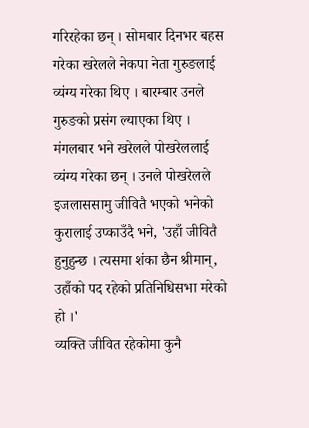गरिरहेका छन् । सोमबार दिनभर बहस गरेका खरेलले नेकपा नेता गुरुङलाई व्यंग्य गरेका थिए । बारम्बार उनले गुरुङको प्रसंग ल्याएका थिए ।
मंगलबार भने खरेलले पोखरेललाई व्यंग्य गरेका छन् । उनले पोखरेलले इजलाससामु जीवितै भएको भनेको कुरालाई उप्काउँदै भने, 'उहाँ जीवितै हुनुहुन्छ । त्यसमा शंका छैन श्रीमान्, उहाँको पद रहेको प्रतिनिधिसभा मरेको हो ।'
व्यक्ति जीवित रहेकोमा कुनै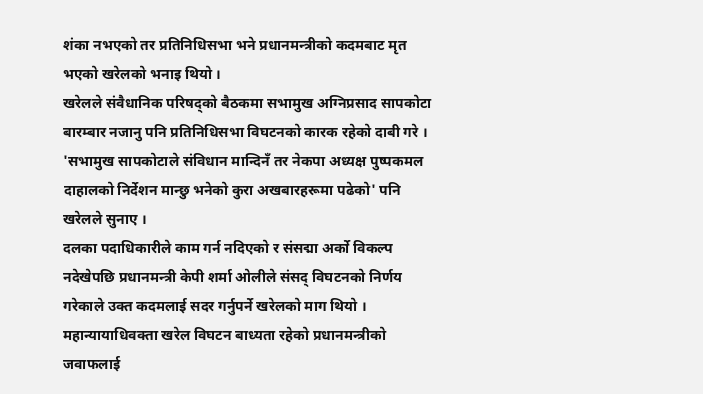शंका नभएको तर प्रतिनिधिसभा भने प्रधानमन्त्रीको कदमबाट मृत भएको खरेलको भनाइ थियो ।
खरेलले संवैधानिक परिषद्को बैठकमा सभामुख अग्निप्रसाद सापकोटा बारम्बार नजानु पनि प्रतिनिधिसभा विघटनको कारक रहेको दाबी गरे । 'सभामुख सापकोटाले संविधान मान्दिनँ तर नेकपा अध्यक्ष पुष्पकमल दाहालको निर्देशन मान्छु भनेको कुरा अखबारहरूमा पढेको' पनि खरेलले सुनाए ।
दलका पदाधिकारीले काम गर्न नदिएको र संसद्मा अर्को विकल्प नदेखेपछि प्रधानमन्त्री केपी शर्मा ओलीले संसद् विघटनको निर्णय गरेकाले उक्त कदमलाई सदर गर्नुपर्ने खरेलको माग थियो ।
महान्यायाधिवक्ता खरेल विघटन बाध्यता रहेको प्रधानमन्त्रीको जवाफलाई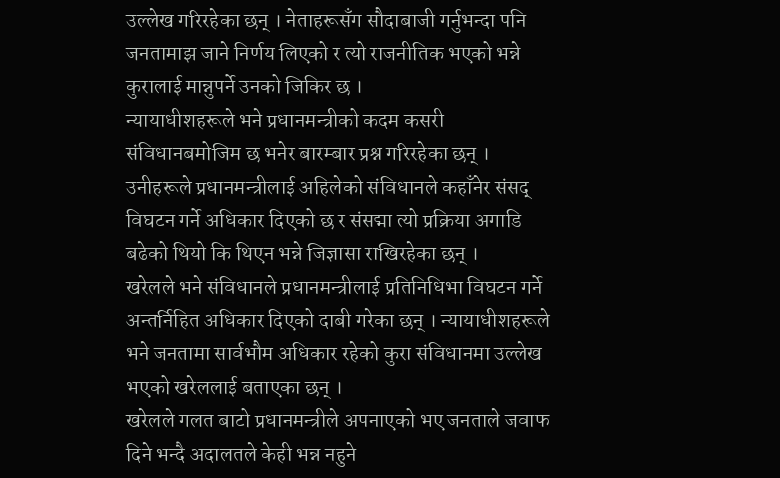उल्लेख गरिरहेका छन् । नेताहरूसँग सौदाबाजी गर्नुभन्दा पनि जनतामाझ जाने निर्णय लिएको र त्यो राजनीतिक भएको भन्ने कुरालाई मान्नुपर्ने उनको जिकिर छ ।
न्यायाधीशहरूले भने प्रधानमन्त्रीको कदम कसरी संविधानबमोजिम छ भनेर बारम्बार प्रश्न गरिरहेका छन् । उनीहरूले प्रधानमन्त्रीलाई अहिलेको संविधानले कहाँनेर संसद् विघटन गर्ने अधिकार दिएको छ र संसद्मा त्यो प्रक्रिया अगाडि बढेको थियो कि थिएन भन्ने जिज्ञासा राखिरहेका छन् ।
खरेलले भने संविधानले प्रधानमन्त्रीलाई प्रतिनिधिभा विघटन गर्ने अन्तर्निहित अधिकार दिएको दाबी गरेका छन् । न्यायाधीशहरूले भने जनतामा सार्वभौम अधिकार रहेको कुरा संविधानमा उल्लेख भएको खरेललाई बताएका छन् ।
खरेलले गलत बाटो प्रधानमन्त्रीले अपनाएको भए जनताले जवाफ दिने भन्दै अदालतले केही भन्न नहुने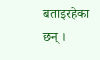बताइरहेका छन् ।